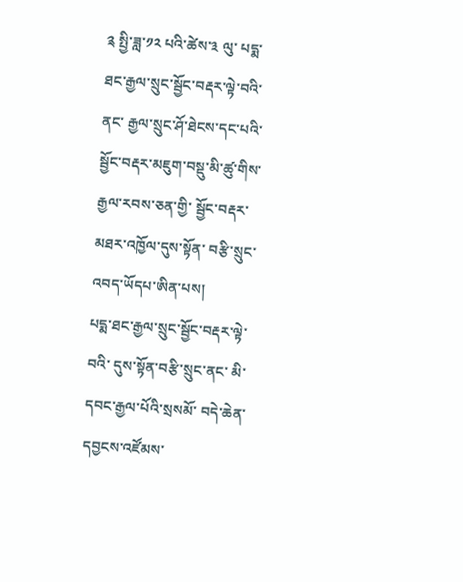༉ སྤྱི་ཟླ་༡༢ པའི་ཚེས་༣ ལུ་ པདྨ་ཐང་རྒྱལ་སྲུང་སྦྱོང་བརྡར་ལྟེ་བའི་ནང་ རྒྱལ་སྲུང་ཤོ་ཐེངས་དང་པའི་ སྦྱོང་བརྡར་མཇུག་བསྡུ་མི་ཚུ་གིས་ རྒྱལ་རབས་ཅན་གྱི་ སྦྱོང་བརྡར་མཐར་འཁྱོལ་དུས་སྟོན་ བརྩི་སྲུང་འབད་ཡོདཔ་ཨིན་པས།
པདྨ་ཐང་རྒྱལ་སྲུང་སྦྱོང་བརྡར་ལྟེ་བའི་ དུས་སྟོན་བརྩི་སྲུང་ནང་ མི་དབང་རྒྱལ་པོའི་སྲསམོ་ བདེ་ཆེན་དབྱངས་འཛོམས་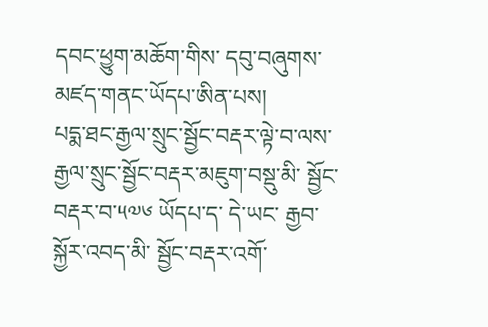དབང་ཕྱུག་མཆོག་གིས་ དབུ་བཞུགས་མཛད་གནང་ཡོདཔ་ཨིན་པས།
པདྨ་ཐང་རྒྱལ་སྲུང་སྦྱོང་བརྡར་ལྟེ་བ་ལས་ རྒྱལ་སྲུང་སྦྱོང་བརྡར་མཇུག་བསྡུ་མི་ སྦྱོང་བརྡར་བ་༥༧༦ ཡོདཔ་ད་ དེ་ཡང་ རྒྱབ་སྐྱོར་འབད་མི་ སྦྱོང་བརྡར་འགོ་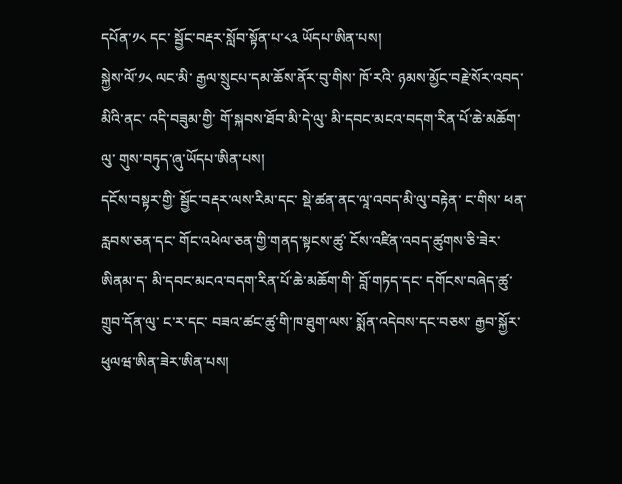དཔོན་༡༨ དང་ སྦྱོང་བརྡར་སློབ་སྟོན་པ་༨༣ ཡོདཔ་ཨིན་པས།
སྐྱེས་ལོ་༡༨ ལང་མི་ རྒྱལ་སྲུངཔ་དམ་ཆོས་ནོར་བུ་གིས་ ཁོ་རའི་ ཉམས་མྱོང་བརྗེ་སོར་འབད་མིའི་ནང་ འདི་བཟུམ་གྱི་ གོ་སྐབས་ཐོབ་མི་དེ་ལུ་ མི་དབང་མངའ་བདག་རིན་པོ་ཆེ་མཆོག་ལུ་ གུས་བཏུད་ཞུ་ཡོདཔ་ཨིན་པས།
དངོས་བསྟར་གྱི་ སྦྱོང་བརྡར་ལས་རིམ་དང་ སྡེ་ཚན་ནང་ལཱ་འབད་མི་ལུ་བརྟེན་ ང་གིས་ ཕན་རླབས་ཅན་དང་ གོང་འཕེལ་ཅན་གྱི་གནད་སྟངས་ཚུ་ ངོས་འཛིན་འབད་ཚུགས་ཅི་ཟེར་ཨིནམ་ད་ མི་དབང་མངའ་བདག་རིན་པོ་ཆེ་མཆོག་གི་ བློ་གཏད་དང་ དགོངས་བཞེད་ཚུ་གྲུབ་དོན་ལུ་ ང་ར་དང་ བཟའ་ཚང་ཚུ་གི་ཁ་ཐུག་ལས་ སྨོན་འདེབས་དང་བཅས་ རྒྱབ་སྐྱོར་ཕུལཝ་ཨིན་ཟེར་ཨིན་པས།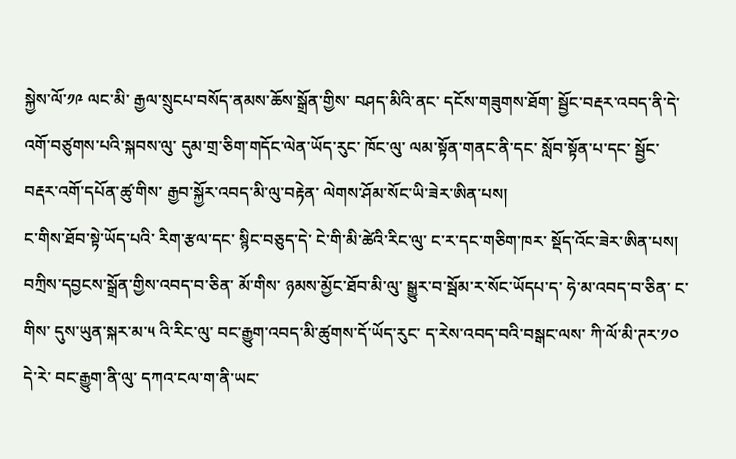སྐྱེས་ལོ་༡༩ ལང་མི་ རྒྱལ་སྲུངཔ་བསོད་ནམས་ཆོས་སྒྲོན་གྱིས་ བཤད་མིའི་ནང་ དངོས་གཟུགས་ཐོག་ སྦྱོང་བརྡར་འབད་ནི་དེ་ འགོ་བཙུགས་པའི་སྐབས་ལུ་ དུམ་གྲ་ཅིག་གདོང་ལེན་ཡོད་རུང་ ཁོང་ལུ་ ལམ་སྟོན་གནང་ནི་དང་ སློབ་སྟོན་པ་དང་ སྦྱོང་བརྡར་འགོ་དཔོན་ཚུ་གིས་ རྒྱབ་སྐྱོར་འབད་མི་ལུ་བརྟེན་ ལེགས་ཤོམ་སོང་ཡི་ཟེར་ཨིན་པས།
ང་གིས་ཐོབ་སྟེ་ཡོད་པའི་ རིག་རྩལ་དང་ སྙིང་བཅུད་དེ་ ངེ་གི་མི་ཚེའི་རིང་ལུ་ ང་ར་དང་གཅིག་ཁར་ སྡོད་འོང་ཟེར་ཨིན་པས།
བཀྲིས་དབྱངས་སྒྲོན་གྱིས་འབད་བ་ཅིན་ མོ་གིས་ ཉམས་མྱོང་ཐོབ་མི་ལུ་ སྒྱུར་བ་སྦོམ་ར་སོང་ཡོདཔ་ད་ ཧེ་མ་འབད་བ་ཅིན་ ང་གིས་ དུས་ཡུན་སྐར་མ་༥ འི་རིང་ལུ་ བང་རྒྱུག་འབད་མི་ཚུགས་དོ་ཡོད་རུང་ ད་རེས་འབད་བའི་བསྒང་ལས་ ཀི་ལོ་མི་ཊར་༡༠ དེ་རེ་ བང་རྒྱུག་ནི་ལུ་ དཀའ་ངལ་ག་ནི་ཡང་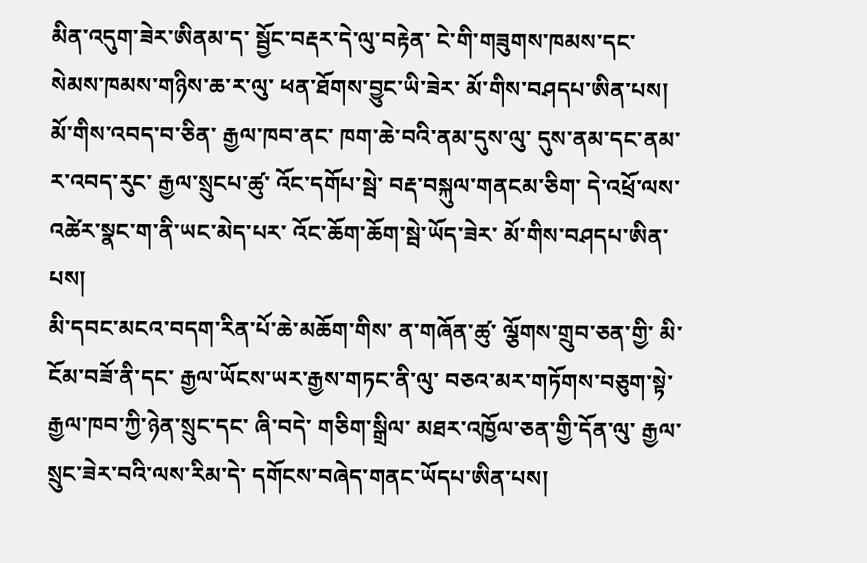མིན་འདུག་ཟེར་ཨིནམ་ད་ སྦྱོང་བརྡར་དེ་ལུ་བརྟེན་ ངེ་གི་གཟུགས་ཁམས་དང་ སེམས་ཁམས་གཉིས་ཆ་ར་ལུ་ ཕན་ཐོགས་བྱུང་ཡི་ཟེར་ མོ་གིས་བཤདཔ་ཨིན་པས།
མོ་གིས་འབད་བ་ཅིན་ རྒྱལ་ཁབ་ནང་ ཁག་ཆེ་བའི་ནམ་དུས་ལུ་ དུས་ནམ་དང་ནམ་ར་འབད་རུང་ རྒྱལ་སྲུངཔ་ཚུ་ འོང་དགོཔ་སྦེ་ བརྡ་བསྐུལ་གནངམ་ཅིག་ དེ་འཕྲོ་ལས་ འཚེར་སྣང་ག་ནི་ཡང་མེད་པར་ འོང་ཆོག་ཆོག་སྦེ་ཡོད་ཟེར་ མོ་གིས་བཤདཔ་ཨིན་པས།
མི་དབང་མངའ་བདག་རིན་པོ་ཆེ་མཆོག་གིས་ ན་གཞོན་ཚུ་ ལྕོགས་གྲུབ་ཅན་གྱི་ མི་ངོམ་བཟོ་ནི་དང་ རྒྱལ་ཡོངས་ཡར་རྒྱས་གཏང་ནི་ལུ་ བཅའ་མར་གཏོགས་བཅུག་སྟེ་ རྒྱལ་ཁབ་ཀྱི་ཉེན་སྲུང་དང་ ཞི་བདེ་ གཅིག་སྒྲིལ་ མཐར་འཁྱོལ་ཅན་གྱི་དོན་ལུ་ རྒྱལ་སྲུང་ཟེར་བའི་ལས་རིམ་དེ་ དགོངས་བཞེད་གནང་ཡོདཔ་ཨིན་པས།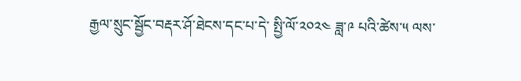རྒྱལ་སྲུང་སྦྱོང་བརྡར་ཤོ་ཐེངས་དང་པ་དེ་ སྤྱི་ལོ་༢༠༢༤ ཟླ་༩ པའི་ཚེས་༥ ལས་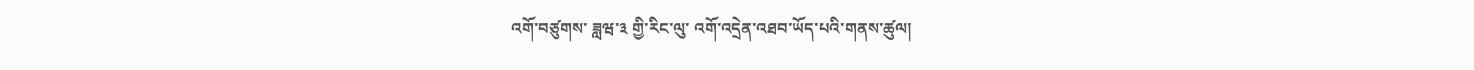འགོ་བཙུགས་ ཟླཝ་༣ གྱི་རིང་ལུ་ འགོ་འདྲེན་འཐབ་ཡོད་པའི་གནས་ཚུལ།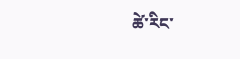ཚེ་རིང་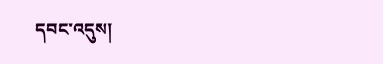དབང་འདུས།